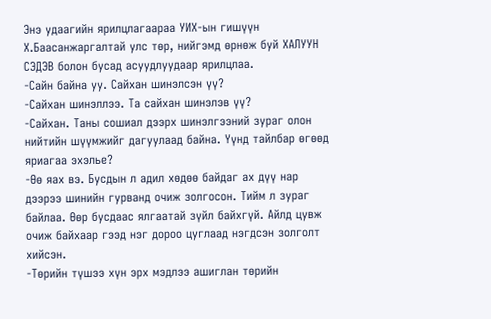Энэ удаагийн ярилцлагаараа УИХ-ын гишүүн Х.Баасанжаргалтай улс төр, нийгэмд өрнөж буй ХАЛУУН СЭДЭВ болон бусад асуудлуудаар ярилцлаа.
-Сайн байна уу. Сайхан шинэлсэн үү?
-Сайхан шинэллээ. Та сайхан шинэлэв үү?
-Сайхан. Таны сошиал дээрх шинэлгээний зураг олон нийтийн шүүмжийг дагуулаад байна. Үүнд тайлбар өгөөд яриагаа эхэлье?
-Өө яах вэ. Бусдын л адил хөдөө байдаг ах дүү нар дээрээ шинийн гурванд очиж золгосон. Тийм л зураг байлаа. Өөр бусдаас ялгаатай зүйл байхгүй. Айлд цувж очиж байхаар гээд нэг дороо цуглаад нэгдсэн золголт хийсэн.
-Төрийн түшээ хүн эрх мэдлээ ашиглан төрийн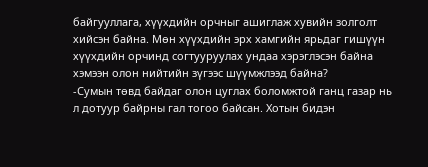байгууллага, хүүхдийн орчныг ашиглаж хувийн золголт хийсэн байна. Мөн хүүхдийн эрх хамгийн ярьдаг гишүүн хүүхдийн орчинд согтууруулах ундаа хэрэглэсэн байна хэмээн олон нийтийн зүгээс шүүмжлээд байна?
-Сумын төвд байдаг олон цуглах боломжтой ганц газар нь л дотуур байрны гал тогоо байсан. Хотын бидэн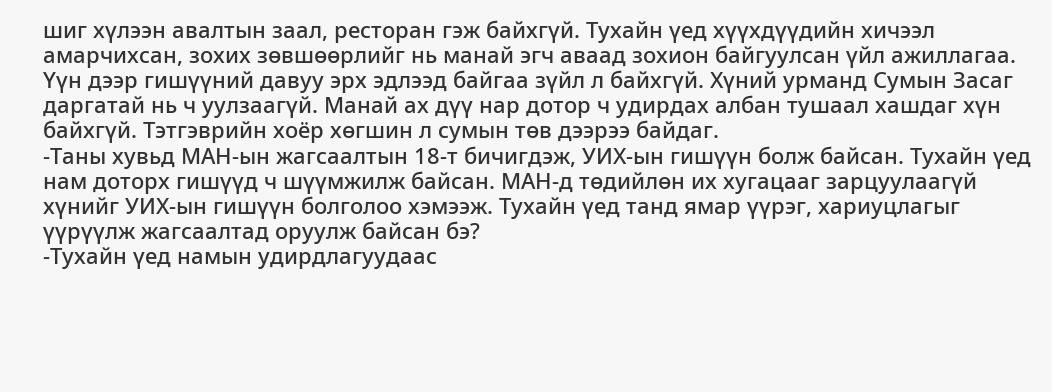шиг хүлээн авалтын заал, ресторан гэж байхгүй. Тухайн үед хүүхдүүдийн хичээл амарчихсан, зохих зөвшөөрлийг нь манай эгч аваад зохион байгуулсан үйл ажиллагаа.
Үүн дээр гишүүний давуу эрх эдлээд байгаа зүйл л байхгүй. Хүний урманд Сумын Засаг даргатай нь ч уулзаагүй. Манай ах дүү нар дотор ч удирдах албан тушаал хашдаг хүн байхгүй. Тэтгэврийн хоёр хөгшин л сумын төв дээрээ байдаг.
-Таны хувьд МАН-ын жагсаалтын 18-т бичигдэж, УИХ-ын гишүүн болж байсан. Тухайн үед нам доторх гишүүд ч шүүмжилж байсан. МАН-д төдийлөн их хугацааг зарцуулаагүй хүнийг УИХ-ын гишүүн болголоо хэмээж. Тухайн үед танд ямар үүрэг, хариуцлагыг үүрүүлж жагсаалтад оруулж байсан бэ?
-Тухайн үед намын удирдлагуудаас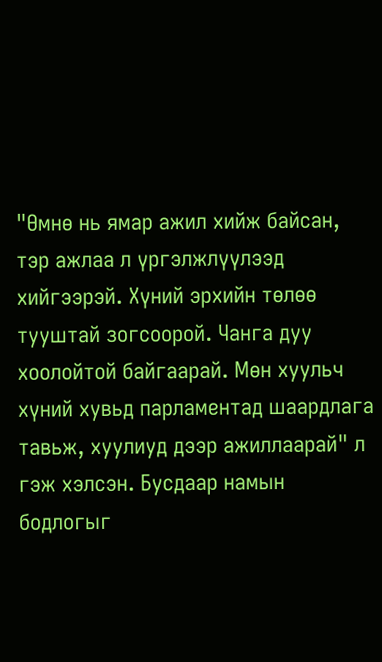"Өмнө нь ямар ажил хийж байсан, тэр ажлаа л үргэлжлүүлээд хийгээрэй. Хүний эрхийн төлөө тууштай зогсоорой. Чанга дуу хоолойтой байгаарай. Мөн хуульч хүний хувьд парламентад шаардлага тавьж, хуулиуд дээр ажиллаарай" л гэж хэлсэн. Бусдаар намын бодлогыг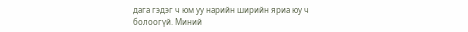дага гэдэг ч юм уу нарийн ширийн яриа юу ч болоогүй. Миний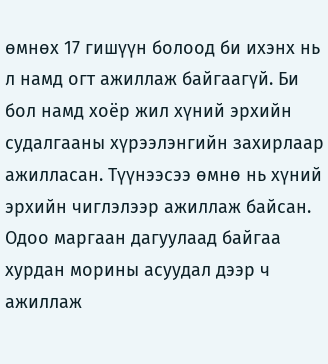өмнөх 17 гишүүн болоод би ихэнх нь л намд огт ажиллаж байгаагүй. Би бол намд хоёр жил хүний эрхийн судалгааны хүрээлэнгийн захирлаар ажилласан. Түүнээсээ өмнө нь хүний эрхийн чиглэлээр ажиллаж байсан. Одоо маргаан дагуулаад байгаа хурдан морины асуудал дээр ч ажиллаж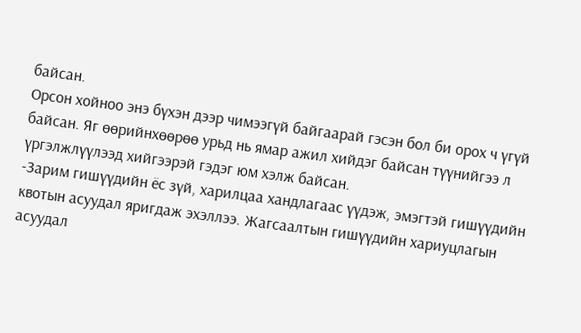байсан.
Орсон хойноо энэ бүхэн дээр чимээгүй байгаарай гэсэн бол би орох ч үгүй байсан. Яг өөрийнхөөрөө урьд нь ямар ажил хийдэг байсан түүнийгээ л үргэлжлүүлээд хийгээрэй гэдэг юм хэлж байсан.
-Зарим гишүүдийн ёс зүй, харилцаа хандлагаас үүдэж, эмэгтэй гишүүдийн квотын асуудал яригдаж эхэллээ. Жагсаалтын гишүүдийн хариуцлагын асуудал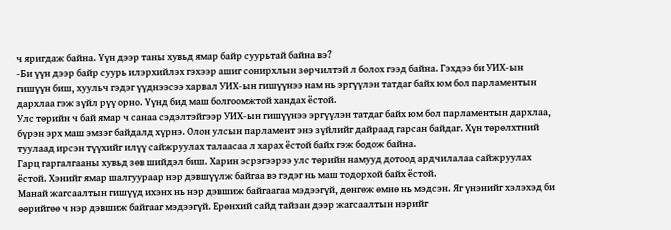ч яригдаж байна. Үүн дээр таны хувьд ямар байр суурьтай байна вэ?
-Би үүн дээр байр суурь илэрхийлэх гэхээр ашиг сонирхлын зөрчилтэй л болох гээд байна. Гэхдээ би УИХ-ын гишүүн биш, хуульч гэдэг үүднээсээ харвал УИХ-ын гишүүнээ нам нь эргүүлэн татдаг байх юм бол парламентын дархлаа гэж зүйл рүү орно. Үүнд бид маш болгоомжтой хандах ёстой.
Улс төрийн ч бай ямар ч санаа сэдэлтэйгээр УИХ-ын гишүүнээ эргүүлэн татдаг байх юм бол парламентын дархлаа, бүрэн эрх маш эмзэг байдалд хүрнэ. Олон улсын парламент энэ зүйлийг дайраад гарсан байдаг. Хүн төрөлхтний туулаад ирсэн түүхийг илүү сайжруулах талаасаа л харах ёстой байх гэж бодож байна.
Гарц гаргалгааны хувьд зөв шийдэл биш. Харин эсрэгээрээ улс төрийн намууд дотоод ардчилалаа сайжруулах ёстой. Хэнийг ямар шалгуураар нэр дэвшүүлж байгаа вэ гэдэг нь маш тодорхой байх ёстой.
Манай жагсаалтын гишүүд ихэнх нь нэр дэвшиж байгаагаа мэдээгүй, дөнгөж өмнө нь мэдсэн. Яг үнэнийг хэлэхэд би өөрийгөө ч нэр дэвшиж байгааг мэдээгүй. Ерөнхий сайд тайзан дээр жагсаалтын нэрийг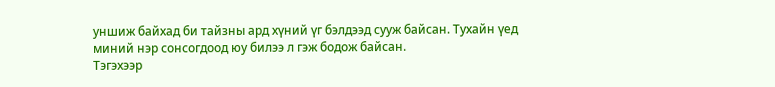уншиж байхад би тайзны ард хүний үг бэлдээд сууж байсан. Тухайн үед миний нэр сонсогдоод юу билээ л гэж бодож байсан.
Тэгэхээр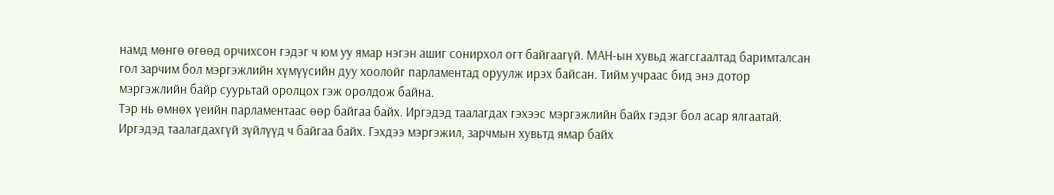намд мөнгө өгөөд орчихсон гэдэг ч юм уу ямар нэгэн ашиг сонирхол огт байгаагүй. МАН-ын хувьд жагсгаалтад баримталсан гол зарчим бол мэргэжлийн хүмүүсийн дуу хоолойг парламентад оруулж ирэх байсан. Тийм учраас бид энэ дотор мэргэжлийн байр суурьтай оролцох гэж оролдож байна.
Тэр нь өмнөх үеийн парламентаас өөр байгаа байх. Иргэдэд таалагдах гэхээс мэргэжлийн байх гэдэг бол асар ялгаатай. Иргэдэд таалагдахгүй зүйлүүд ч байгаа байх. Гэхдээ мэргэжил, зарчмын хувьтд ямар байх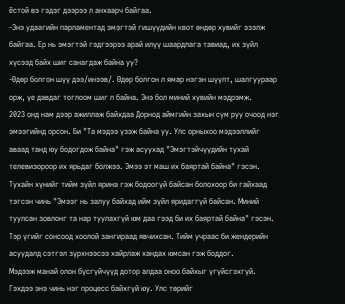ёстой вэ гэдэг дээрээ л анхаарч байгаа.
-Энэ удаагийн парламентад эмэгтэй гишүүдийн квот өндөр хувийг эзэлж байгаа. Ер нь эмэгтэй гэдгээрээ арай илүү шаардлага тавиад, их зүйл хүсээд байх шиг санагдаж байна уу?
-Өдөр болгон шүү дээ/инээв/. Өдөр болгон л ямар нэгэн шүүлт, шалгуураар орж, үе давдаг тоглоом шиг л байна. Энэ бол миний хувийн мэдрэмж.
2023 онд нам дээр ажиллаж байхдаа Дорнод аймгийн захын сум руу очоод нэг эмээгийнд орсон. Би "Та мэдээ үзэж байна уу. Улс орныхоо мэдээллийг аваад танд юу бодогдож байна" гэж асуухад "Эмэгтэйчүүдийн тухай телевизороор их ярьдаг болжээ. Эмээ эт маш их баяртай байна" гэсэн. Тухайн хүнийг тийм зүйл ярина гэж бодоогүй байсан болохоор би гайхаад тэгсэн чинь "Эмээг нь залуу байхад ийм зүйл яридаггүй байсан. Миний туулсан зовлонг та нар туулахгүй юм даа гээд би их баяртай байна" гэсэн.
Тэр үгийг сонсоод хоолой зангираад явчихсан. Тийм учраас би жендерийн асуудалд сэтгэл зүрхнээсээ хайрлаж хандах юмсан гэж боддог.
Мэдээж манай олон бүсгүйчүүд дотор алдаа оноо байхыг үгүйсгэхгүй. Гэхдээ энэ чинь нэг процесс байхгүй юу. Улс төрийг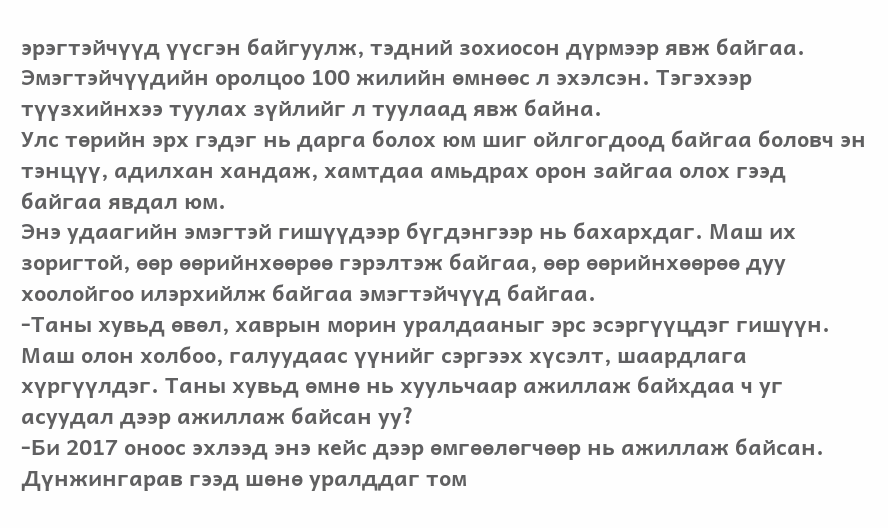эрэгтэйчүүд үүсгэн байгуулж, тэдний зохиосон дүрмээр явж байгаа. Эмэгтэйчүүдийн оролцоо 100 жилийн өмнөөс л эхэлсэн. Тэгэхээр түүзхийнхээ туулах зүйлийг л туулаад явж байна.
Улс төрийн эрх гэдэг нь дарга болох юм шиг ойлгогдоод байгаа боловч эн тэнцүү, адилхан хандаж, хамтдаа амьдрах орон зайгаа олох гээд байгаа явдал юм.
Энэ удаагийн эмэгтэй гишүүдээр бүгдэнгээр нь бахархдаг. Маш их зоригтой, өөр өөрийнхөөрөө гэрэлтэж байгаа, өөр өөрийнхөөрөө дуу хоолойгоо илэрхийлж байгаа эмэгтэйчүүд байгаа.
-Таны хувьд өвөл, хаврын морин уралдааныг эрс эсэргүүцдэг гишүүн. Маш олон холбоо, галуудаас үүнийг сэргээх хүсэлт, шаардлага хүргүүлдэг. Таны хувьд өмнө нь хуульчаар ажиллаж байхдаа ч уг асуудал дээр ажиллаж байсан уу?
-Би 2017 оноос эхлээд энэ кейс дээр өмгөөлөгчөөр нь ажиллаж байсан. Дүнжингарав гээд шөнө уралддаг том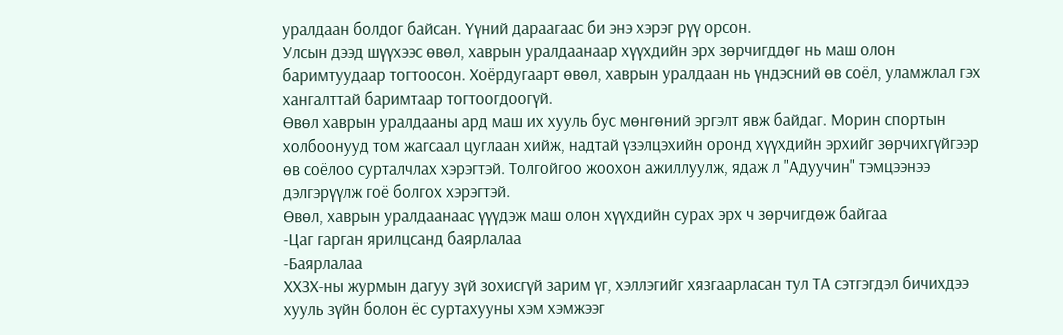уралдаан болдог байсан. Үүний дараагаас би энэ хэрэг рүү орсон.
Улсын дээд шүүхээс өвөл, хаврын уралдаанаар хүүхдийн эрх зөрчигддөг нь маш олон баримтуудаар тогтоосон. Хоёрдугаарт өвөл, хаврын уралдаан нь үндэсний өв соёл, уламжлал гэх хангалттай баримтаар тогтоогдоогүй.
Өвөл хаврын уралдааны ард маш их хууль бус мөнгөний эргэлт явж байдаг. Морин спортын холбоонууд том жагсаал цуглаан хийж, надтай үзэлцэхийн оронд хүүхдийн эрхийг зөрчихгүйгээр өв соёлоо сурталчлах хэрэгтэй. Толгойгоо жоохон ажиллуулж, ядаж л "Адуучин" тэмцээнээ дэлгэрүүлж гоё болгох хэрэгтэй.
Өвөл, хаврын уралдаанаас үүүдэж маш олон хүүхдийн сурах эрх ч зөрчигдөж байгаа
-Цаг гарган ярилцсанд баярлалаа
-Баярлалаа
ХХЗХ-ны журмын дагуу зүй зохисгүй зарим үг, хэллэгийг хязгаарласан тул ТА сэтгэгдэл бичихдээ хууль зүйн болон ёс суртахууны хэм хэмжээг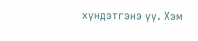хүндэтгэнэ үү. Хэм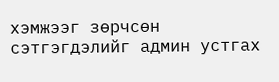хэмжээг зөрчсөн сэтгэгдэлийг админ устгах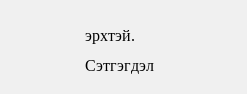эрхтэй.
Сэтгэгдэл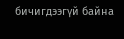бичигдээгүй байна